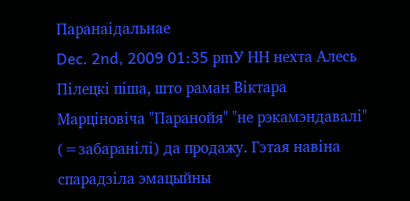Паранаідальнае
Dec. 2nd, 2009 01:35 pmУ НН нехта Алесь Пілецкі піша, што раман Віктара Марціновіча "Паранойя" "не рэкамэндавалі" (=забаранілі) да продажу. Гэтая навіна спарадзіла эмацыйны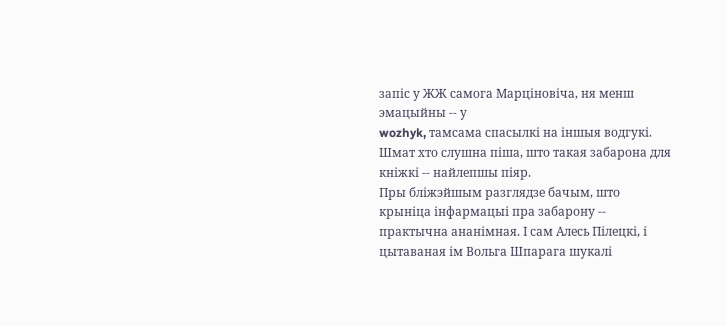запіс у ЖЖ самога Марціновіча, ня менш эмацыйны -- у
wozhyk, тамсама спасылкі на іншыя водгукі. Шмат хто слушна піша, што такая забарона для кніжкі -- найлепшы піяр.
Пры бліжэйшым разглядзе бачым, што крыніца інфармацыі пра забарону -- практычна ананімная. І сам Алесь Пілецкі, і цытаваная ім Вольга Шпарага шукалі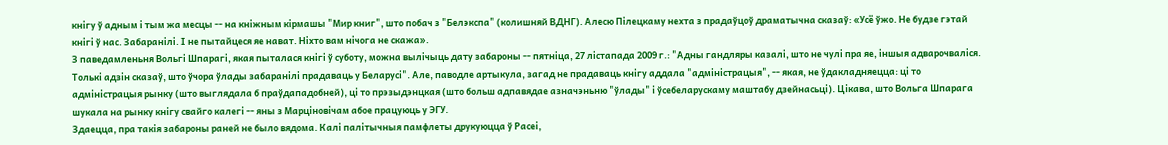кнігу ў адным і тым жа месцы -- на кніжным кірмашы "Мир книг", што побач з "Белэкспа" (колишняй ВДНГ). Алесю Пілецкаму нехта з прадаўцоў драматычна сказаў: «Усё ўжо. Не будзе гэтай кнігі ў нас. Забаранілі. І не пытайцеся яе нават. Ніхто вам нічога не скажа».
З паведамленьня Вольгі Шпарагі, якая пыталася кнігі ў суботу, можна вылічыць дату забароны -- пятніца, 27 лістапада 2009 г.: "Адны гандляры казалі, што не чулі пра яе, іншыя адварочваліся. Толькі адзін сказаў, што ўчора ўлады забаранілі прадаваць у Беларусі". Але, паводле артыкула, загад не прадаваць кнігу аддала "адміністрацыя", -- якая, не ўдакладняецца: ці то адміністрацыя рынку (што выглядала б праўдападобней), ці то прэзыдэнцкая (што больш адпавядае азначэньню "ўлады" і ўсебеларускаму маштабу дзейнасьці). Цікава, што Вольга Шпарага шукала на рынку кнігу свайго калегі -- яны з Марціновічам абое працуюць у ЭГУ.
Здаецца, пра такія забароны раней не было вядома. Калі палітычныя памфлеты друкуюцца ў Расеі,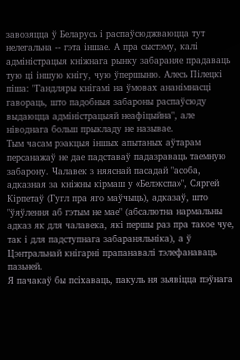завозяцца ў Беларусь і распаўсюджваюцца тут нелегальна -- гэта іншае. А пра сыстэму, калі адміністрацыя кніжнага рынку забараняе прадаваць тую ці іншую кнігу, чую ўпершыню. Алесь Пілецкі піша: "Гандляры кнігамі на ўмовах ананімнасці гавораць, што падобныя забароны распаўсюду выдаюцца адміністрацыяй неафіцыйна", але ніводнага больш прыкладу не называе.
Тым часам рэакцыя іншых апытаных аўтарам персанажаў не дае падставаў падазраваць таемную забарону. Чалавек з няяснай пасадай "асоба, адказная за кніжны кірмаш у «Белэкспа»", Сяргей Кірпетаў (Гугл пра яго маўчыць), адказаў, што "ўяўлення аб гэтым не мае" (абсалютна нармальны адказ як для чалавека, які першы раз пра такое чуе, так і для падступнага забараняльніка), а ў Цэнтральнай кнігарні прапанавалі тэлефанаваць пазьней.
Я пачакаў бы псіхаваць, пакуль ня зьявіцца пэўнага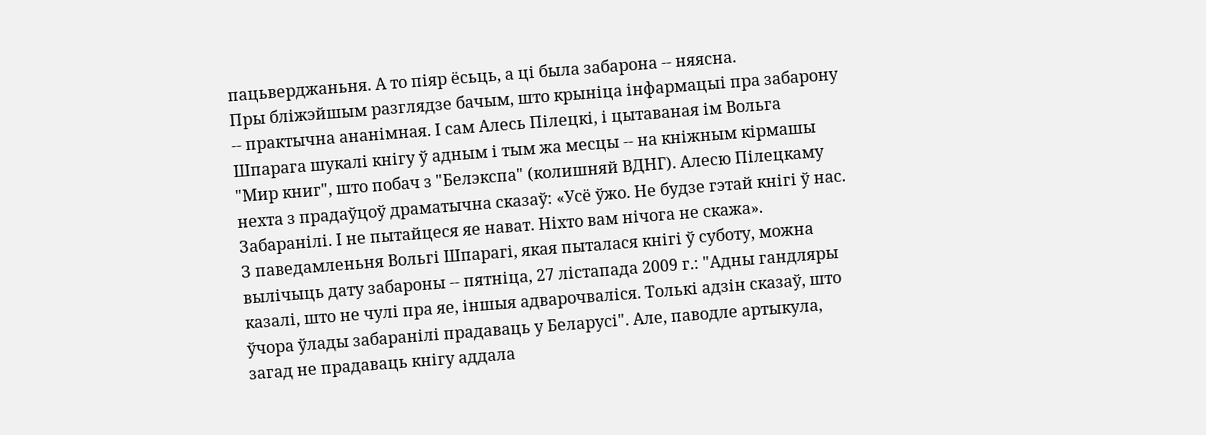пацьверджаньня. А то піяр ёсьць, а ці была забарона -- няясна.
Пры бліжэйшым разглядзе бачым, што крыніца інфармацыі пра забарону -- практычна ананімная. І сам Алесь Пілецкі, і цытаваная ім Вольга Шпарага шукалі кнігу ў адным і тым жа месцы -- на кніжным кірмашы "Мир книг", што побач з "Белэкспа" (колишняй ВДНГ). Алесю Пілецкаму нехта з прадаўцоў драматычна сказаў: «Усё ўжо. Не будзе гэтай кнігі ў нас. Забаранілі. І не пытайцеся яе нават. Ніхто вам нічога не скажа».
З паведамленьня Вольгі Шпарагі, якая пыталася кнігі ў суботу, можна вылічыць дату забароны -- пятніца, 27 лістапада 2009 г.: "Адны гандляры казалі, што не чулі пра яе, іншыя адварочваліся. Толькі адзін сказаў, што ўчора ўлады забаранілі прадаваць у Беларусі". Але, паводле артыкула, загад не прадаваць кнігу аддала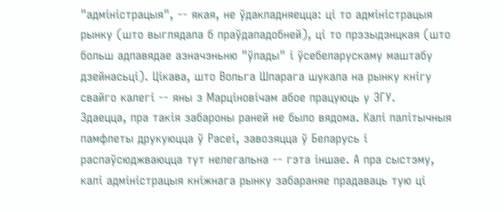"адміністрацыя", -- якая, не ўдакладняецца: ці то адміністрацыя рынку (што выглядала б праўдападобней), ці то прэзыдэнцкая (што больш адпавядае азначэньню "ўлады" і ўсебеларускаму маштабу дзейнасьці). Цікава, што Вольга Шпарага шукала на рынку кнігу свайго калегі -- яны з Марціновічам абое працуюць у ЭГУ.
Здаецца, пра такія забароны раней не было вядома. Калі палітычныя памфлеты друкуюцца ў Расеі, завозяцца ў Беларусь і распаўсюджваюцца тут нелегальна -- гэта іншае. А пра сыстэму, калі адміністрацыя кніжнага рынку забараняе прадаваць тую ці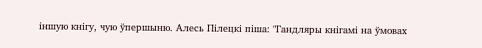іншую кнігу, чую ўпершыню. Алесь Пілецкі піша: "Гандляры кнігамі на ўмовах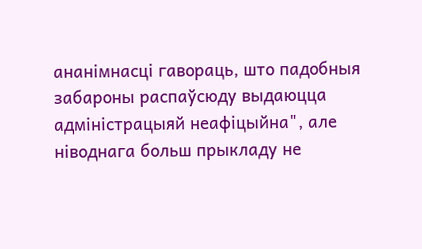ананімнасці гавораць, што падобныя забароны распаўсюду выдаюцца адміністрацыяй неафіцыйна", але ніводнага больш прыкладу не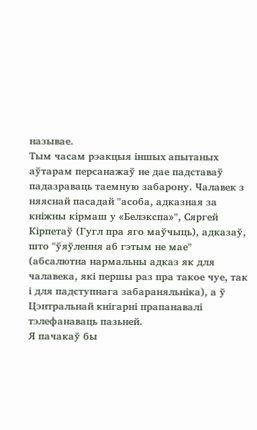называе.
Тым часам рэакцыя іншых апытаных аўтарам персанажаў не дае падставаў падазраваць таемную забарону. Чалавек з няяснай пасадай "асоба, адказная за кніжны кірмаш у «Белэкспа»", Сяргей Кірпетаў (Гугл пра яго маўчыць), адказаў, што "ўяўлення аб гэтым не мае" (абсалютна нармальны адказ як для чалавека, які першы раз пра такое чуе, так і для падступнага забараняльніка), а ў Цэнтральнай кнігарні прапанавалі тэлефанаваць пазьней.
Я пачакаў бы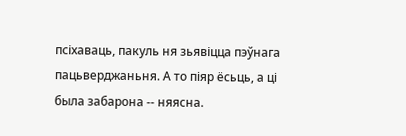псіхаваць, пакуль ня зьявіцца пэўнага пацьверджаньня. А то піяр ёсьць, а ці была забарона -- няясна.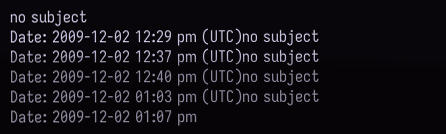no subject
Date: 2009-12-02 12:29 pm (UTC)no subject
Date: 2009-12-02 12:37 pm (UTC)no subject
Date: 2009-12-02 12:40 pm (UTC)no subject
Date: 2009-12-02 01:03 pm (UTC)no subject
Date: 2009-12-02 01:07 pm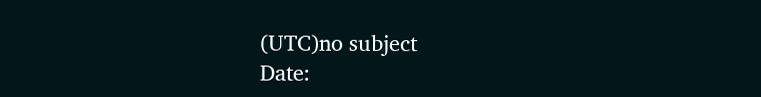(UTC)no subject
Date: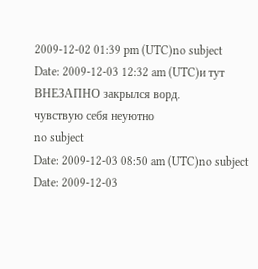2009-12-02 01:39 pm (UTC)no subject
Date: 2009-12-03 12:32 am (UTC)и тут ВНЕЗАПНО закрылся ворд.
чувствую себя неуютно
no subject
Date: 2009-12-03 08:50 am (UTC)no subject
Date: 2009-12-03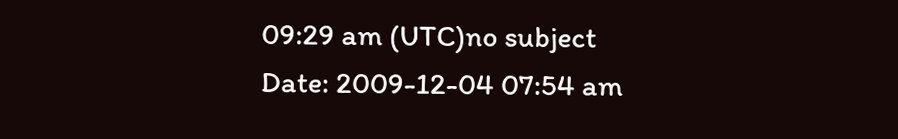09:29 am (UTC)no subject
Date: 2009-12-04 07:54 am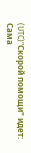(UTC)"Скорой помощи" идет:
Сама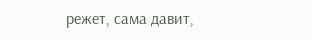режет, сама давит,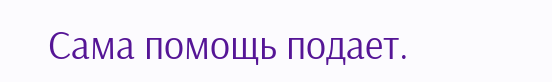Сама помощь подает.